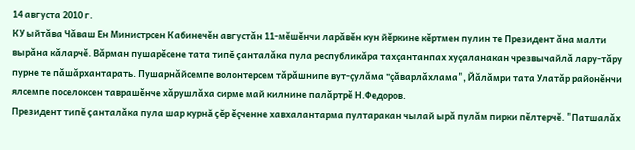14 августа 2010 г.
КУ ыйтăва Чăваш Ен Министрсен Кабинечĕн августăн 11-мĕшĕнчи ларăвĕн кун йĕркине кĕртмен пулин те Президент ăна малти вырăна кăларчĕ. Вăрман пушарĕсене тата типĕ çанталăка пула республикăра тахçантанпах хуçаланакан чрезвычайлă лару-тăру пурне те пăшăрхантарать. Пушарнăйсемпе волонтерсем тăрăшнипе вут-çулăма "çăварлăхлама", Йăлăмри тата Улатăр районĕнчи ялсемпе поселоксен таврашĕнче хăрушлăха сирме май килнине палăртрĕ Н.Федоров.
Президент типĕ çанталăка пула шар курнă çĕр ĕçченне хавхалантарма пултаракан чылай ырă пулăм пирки пĕлтерчĕ. "Патшалăх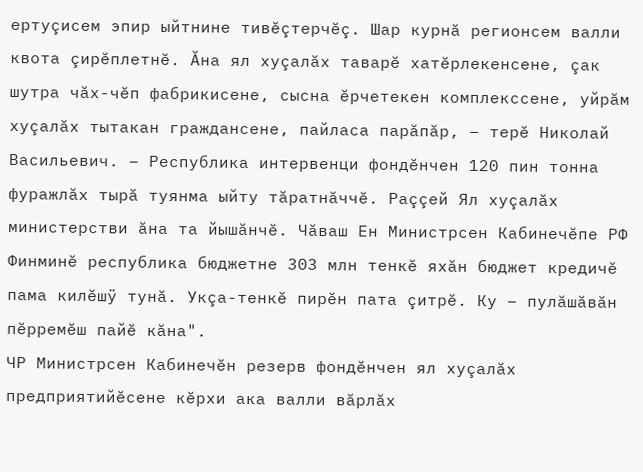ертуçисем эпир ыйтнине тивĕçтерчĕç. Шар курнă регионсем валли квота çирĕплетнĕ. Ăна ял хуçалăх таварĕ хатĕрлекенсене, çак шутра чăх-чĕп фабрикисене, сысна ĕрчетекен комплекссене, уйрăм хуçалăх тытакан граждансене, пайласа парăпăр, – терĕ Николай Васильевич. – Республика интервенци фондĕнчен 120 пин тонна фуражлăх тырă туянма ыйту тăратнăччĕ. Раççей Ял хуçалăх министерстви ăна та йышăнчĕ. Чăваш Ен Министрсен Кабинечĕпе РФ Финминĕ республика бюджетне 303 млн тенкĕ яхăн бюджет кредичĕ пама килĕшÿ тунă. Укçа-тенкĕ пирĕн пата çитрĕ. Ку – пулăшăвăн пĕрремĕш пайĕ кăна".
ЧР Министрсен Кабинечĕн резерв фондĕнчен ял хуçалăх предприятийĕсене кĕрхи ака валли вăрлăх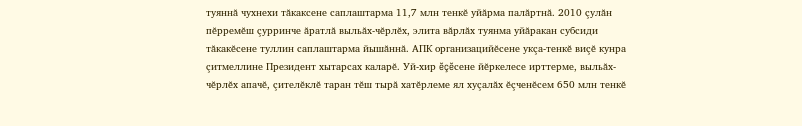туяннă чухнехи тăкаксене саплаштарма 11,7 млн тенкĕ уйăрма палăртнă. 2010 çулăн пĕрремĕш çурринче ăратлă выльăх-чĕрлĕх, элита вăрлăх туянма уйăракан субсиди тăкакĕсене туллин саплаштарма йышăннă. АПК организацийĕсене укçа-тенкĕ виçĕ кунра çитмеллине Президент хытарсах каларĕ. Уй-хир ĕçĕсене йĕркелесе ирттерме, выльăх-чĕрлĕх апачĕ, çителĕклĕ таран тĕш тырă хатĕрлеме ял хуçалăх ĕçченĕсем 650 млн тенкĕ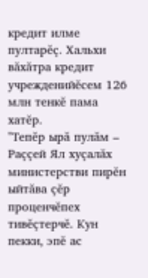кредит илме пултарĕç. Хальхи вăхăтра кредит учрежденийĕсем 126 млн тенкĕ пама хатĕр.
"Тепĕр ырă пулăм – Раççей Ял хуçалăх министерстви пирĕн ыйтăва çĕр проценчĕпех тивĕçтерчĕ. Кун пекки, эпĕ ас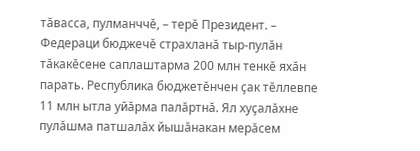тăвасса, пулманччĕ, – терĕ Президент. – Федераци бюджечĕ страхланă тыр-пулăн тăкакĕсене саплаштарма 200 млн тенкĕ яхăн парать. Республика бюджетĕнчен çак тĕллевпе 11 млн ытла уйăрма палăртнă. Ял хуçалăхне пулăшма патшалăх йышăнакан мерăсем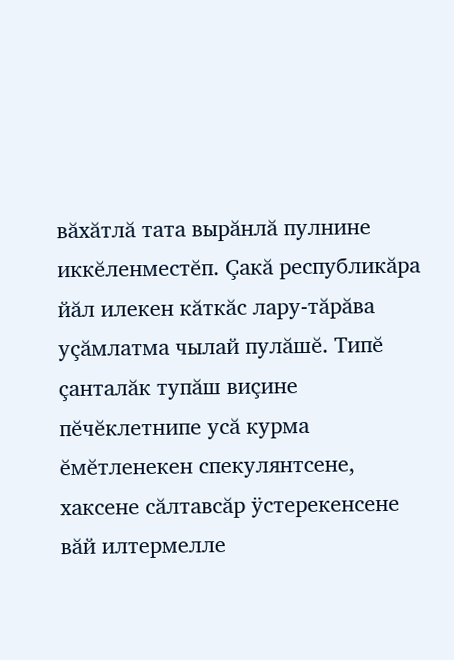вăхăтлă тата вырăнлă пулнине иккĕленместĕп. Çакă республикăра йăл илекен кăткăс лару-тăрăва уçăмлатма чылай пулăшĕ. Типĕ çанталăк тупăш виçине пĕчĕклетнипе усă курма ĕмĕтленекен спекулянтсене, хаксене сăлтавсăр ÿстерекенсене вăй илтермелле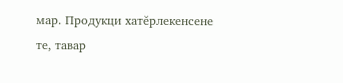мар. Продукци хатĕрлекенсене те, тавар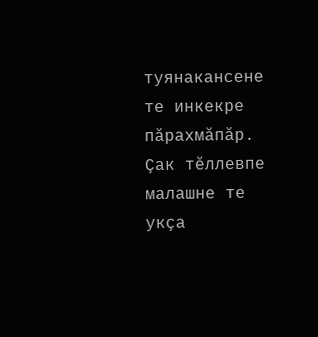туянакансене те инкекре пăрахмăпăр. Çак тĕллевпе малашне те укçа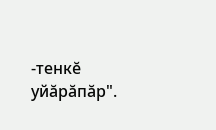-тенкĕ уйăрăпăр".